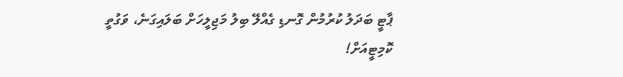ޕާޓީ ބަދަލު ކުރުމުން ގޮނޑި ގެއްލޭ ބިލު މަޖިލީހަށް ބަލައިގަނެ، ވަގުތީ ކޮމިޓީއަށް!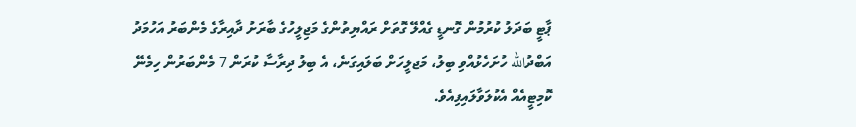ޕާޓީ ބަދަލު ކުރުމުން ގޮނޑީ ގެއްލޭ ގޮތަށް ރައްޔިތުންގެ މަޖިލީހުގެ ބާރަށު ދާއިރާގެ މެންބަރު އަހުމަދު އަބްދުالله ހުށަހެޅުއްވި ބިލު، މަޖލީހަށް ބަލައިގަނެ، އެ ބިލު ދިރާސާ ކުރަން 7 މެންބަރުން ހިމެނޭ ކޮމިޓީއެއް އެކުލަވާލައިފިއެވެ.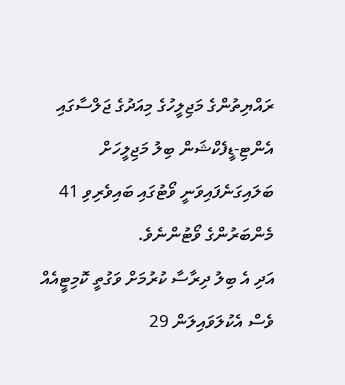ރައްޔިތުންގެ މަޖިލީހުގެ މިއަދުގެ ޖަލްސާގައި އެންޓި-ޑީފެކްޝަން ބިލު މަޖިލީހަށް ބަލައިގަނެފައިވަނީ ވޯޓުގައި ބައިވެރިވި 41 މެންބަރުންގެ ވޯޓުންނެވެ.
އަދި އެ ބިލު ދިރާސާ ކުރުމަށް ވަގުތީ ކޮމިޓީއެއް ވެސް އެކުލަވައިލަން 29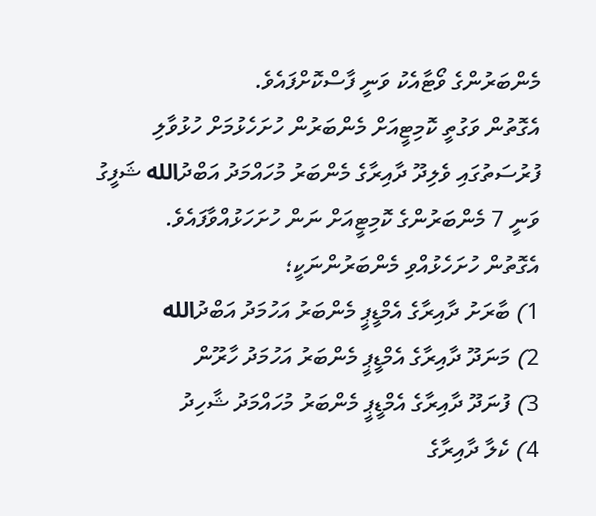މެންބަރުންގެ ވޯޓާއެކު ވަނީ ފާސްކޮށްފައެވެ.
އެގޮތުން ވަގުތީ ކޮމިޓީއަށް މެންބަރުން ހުށަހެޅުމަށް ހުޅުވާލި ފުރުސަތުގައި ވެލިދޫ ދާއިރާގެ މެންބަރު މުހައްމަދު އަބްދުالله ޝަފީގު ވަނީ 7 މެންބަރުންގެ ކޮމިޓީއަށް ނަން ހުށަހަޅުއްވާފައެވެ.
އެގޮތުން ހުށަހެޅުއްވި މެންބަރުންނަކީ؛
1) ބާރަށު ދާއިރާގެ އެމްޑީޕީ މެންބަރު އަހުމަދު އަބްދުالله
2) މަނަދޫ ދާއިރާގެ އެމްޑީޕީ މެންބަރު އަހުމަދު ހާރޫން
3) ފުނަދޫ ދާއިރާގެ އެމްޑީޕީ މެންބަރު މުހައްމަދު ޝާހިދު
4) ކެލާ ދާއިރާގެ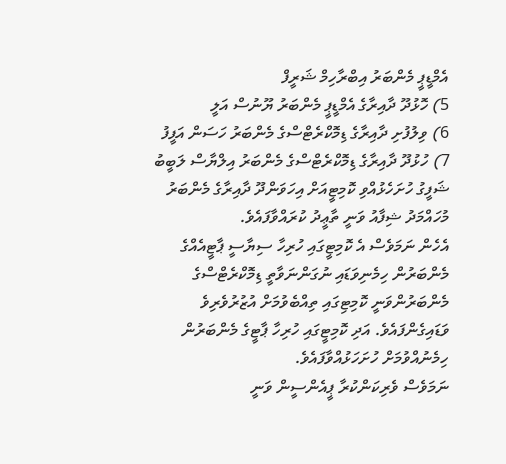އެމްޑީޕީ މެންބަރު އިބްރާހިމް ޝަރީފް
5) ހޮޅުދޫ ދާއިރާގެ އެމްޑީޕީ މެންބަރު ޔޫނުސް އަލީ
6) ވިލުފުށި ދާއިރާގެ ޑިމޮކްރެޓްސްގެ މެންބަރު ހަސަން އަފީފު
7) ހުޅުދޫ ދާއިރާގެ ޑިމޮކްރެޓްސްގެ މެންބަރު އިލްޔާސް ލަބީބު
ޝަފީގު ހުށަހެޅުއްވި ކޮމިޓީއަށް އިހަވަންދޫ ދާއިރާގެ މެންބަރު މުހައްމަދު ޝިފާއު ވަނީ ތާޢީދު ކުރައްވާފައެވެ.
އެހެން ނަމަވެސް އެ ކޮމިޓީގައި ހުރިހާ ސިޔާސީ ޕާޓީއެއްގެ މެންބަރުން ހިމެނިވަޑައި ނުގަންނަވާތީ ޑިމޮކްރެޓްސްގެ މެންބަރުންވަނީ ކޮމިޓިގައި ތިއްބެވުމަށް އުޒުރުވެރިވެ ވަޑައިގެންފައެވެ. އަދި ކޮމިޓީގައި ހުރިހާ ޕާޓީގެ މެންބަރުން ހިމެނުއްވުމަށް ހުށަހަޅުއްވާފައެވެ.
ނަމަވެސް ވެރިކަންކުރާ ޕީއެންސީން ވަނީ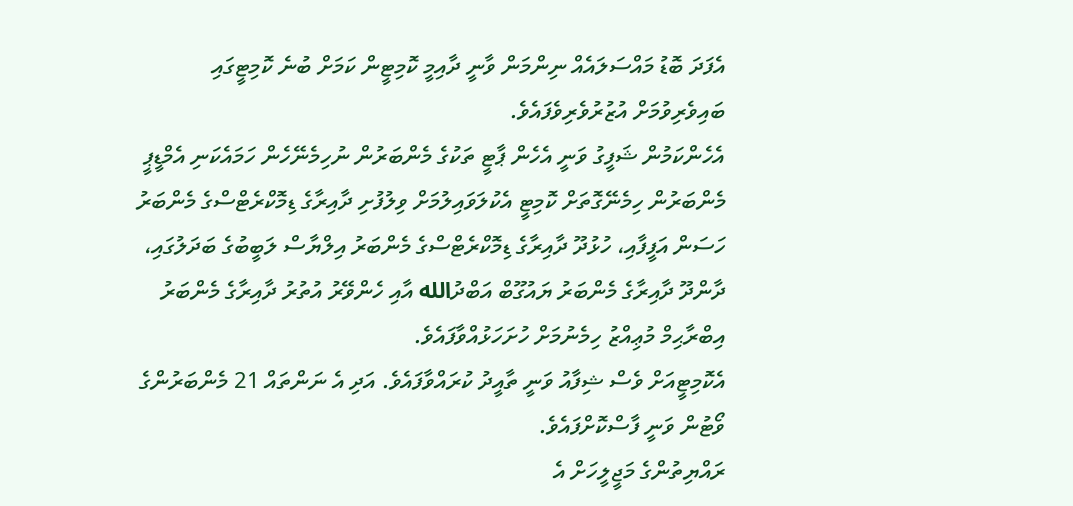އެފަދަ ބޮޑު މައްސަލައެއް ނިންމަން ވާނީ ދާއިމީ ކޮމިޓީން ކަމަށް ބުނެ ކޮމިޓީގައި ބައިވެރިވުމަށް އުޒުރުވެރިވެފައެވެ.
އެހެންކަމުން ޝަފީގު ވަނީ އެހެން ޕާޓީ ތަކުގެ މެންބަރުން ނުހިމެނޭހެން ހަމައެކަނި އެމްޑީޕީ މެންބަރުން ހިމެނޭގޮތަށް ކޮމިޓީ އެކުލަވައިލުމަށް ވިލުފުށި ދާއިރާގެ ޑިމޮކްރެޓްސްގެ މެންބަރު ހަސަން އަފީފާއި، ހުޅުދޫ ދާއިރާގެ ޑިމޮކްރެޓްސްގެ މެންބަރު އިލްޔާސް ލަބީބުގެ ބަދަލުގައި، ދާންދޫ ދާއިރާގެ މެންބަރު ޔައުގޫބް އަބްދުالله އާއި ހެންވޭރު އުތުރު ދާއިރާގެ މެންބަރު އިބްރާޙިމް މުޢިއްޒު ހިމެނުމަށް ހުށަހަޅުއްވާފައެވެ.
އެކޮމިޓީއަށް ވެސް ޝިފާއު ވަނީ ތާއީދު ކުރައްވާފައެވެ. އަދި އެ ނަންތައް 21 މެންބަރުންގެ ވޯޓުން ވަނީ ފާސްކޮށްފައެވެ.
ރައްޔިތުންގެ މަޖީލީހަށް އެ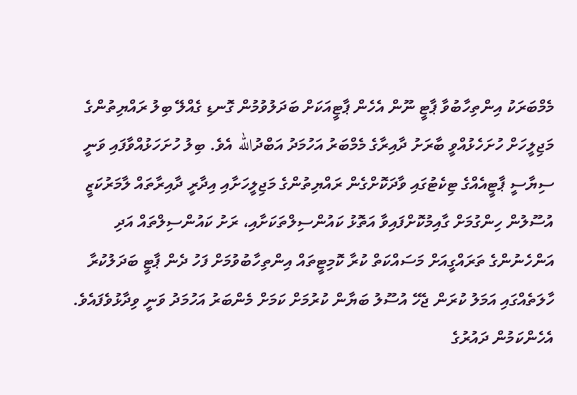މެމްބަރަކު އިންތިހާބުވާ ޕާޓީ ނޫން އެހެން ޕާޓީއަކަށް ބަދަލުވުމުން ގޮނޑި ގެއްލޭ ބިލު ރައްޔިތުންގެ މަޖިލީހަށް ހުށަހެޅުއްވީ ބާރަށު ދާއިރާގެ މެމްބަރު އަހުމަދު އަބްދުالله އެވެ. ބިލު ހުށަހަޅުއްވާފައި ވަނީ ސިޔާސީ ޕާޓީއެއްގެ ޓިކެޓުގައި ވާދަކޮށްގެން ރައްޔިތުންގެ މަޖިލީހަށާއި އިދާރީ ދާއިރާތައް ލާމަރުކަޒީ އުސޫލުން ހިންގުމަށް ގާއިމުކޮށްފައިވާ އަތޮޅު ކައުންސިލްތަކަށާއި، ރަށު ކައުންސިލްތައް އަދި އަންހެނުންގެ ތަރައްގީއަށް މަސައްކަތް ކުރާ ކޮމިޓީތައް އިންތިހާބުވުމަށް ފަހު ދެން ޕާޓީ ބަދަލުކުރާ ހާލަތެއްގައި އަމަލު ކުރަން ޖެހޭ އުސޫލު ބަޔާން ކުރުމަށް ކަމަށް މެންބަރު އަހުމަދު ވަނީ ވިދާޅުވެފައެވެ.
އެހެންކަމުން ދައުރުގެ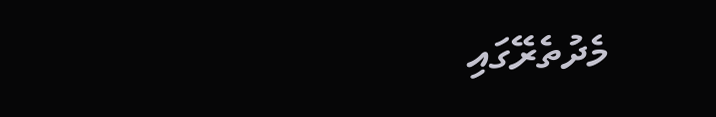މެދުތެރޭގައި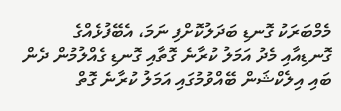މެމްބަރަކު ގޮނޑި ބަދަލުކޮށްފި ނަމަ، އެބޭފުޅެއްގެ ގޮނޑިއާއި މެދު އަމަލު ކުރާނެ ގޮތާއި ގޮނޑި ގެއްލުމުން ދެން ބައި އިލެކްޝަން ބޭއްވުމުގައި އަމަލު ކުރާނެ ގޮތް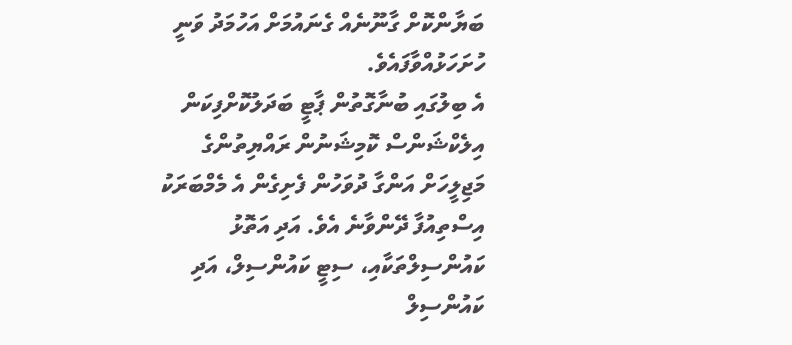ބަޔާންކޮށް ގާނޫނެއް ގެނައުމަށް އަހުމަދު ވަނީ ހުށަހަޅުއްވާފައެވެ.
އެ ބިލުގައި ބުނާގޮތުން ޕާޓީ ބަދަލުކޮށްފިކަން އިލެކްޝަންސް ކޮމިޝަނުން ރައްޔިތުންގެ މަޖިލީހަށް އަންގާ ދުވަހުން ފެށިގެން އެ މެމްބަރަކު އިސްތިއުފާ ދޭންވާނެ އެވެ. އަދި އަތޮޅު ކައުންސިލްތަކާއި، ސިޓީ ކައުންސިލް، އަދި ކައުންސިލް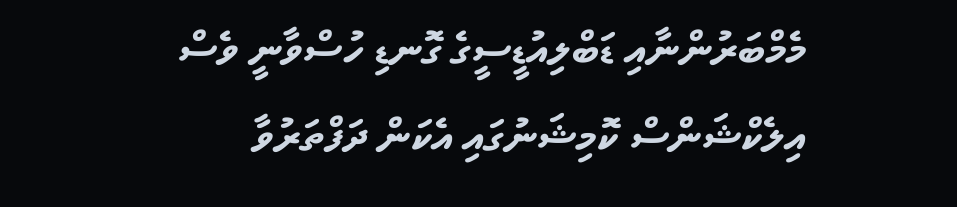މެމްބަރުންނާއި ޑަބްލިއުޑީސީގެ ގޮނޑި ހުސްވާނީ ވެސް އިލެކްޝަންސް ކޮމިޝަނުގައި އެކަން ދަފްތަރުވާ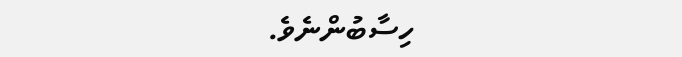ހިސާބުންނެވެ.